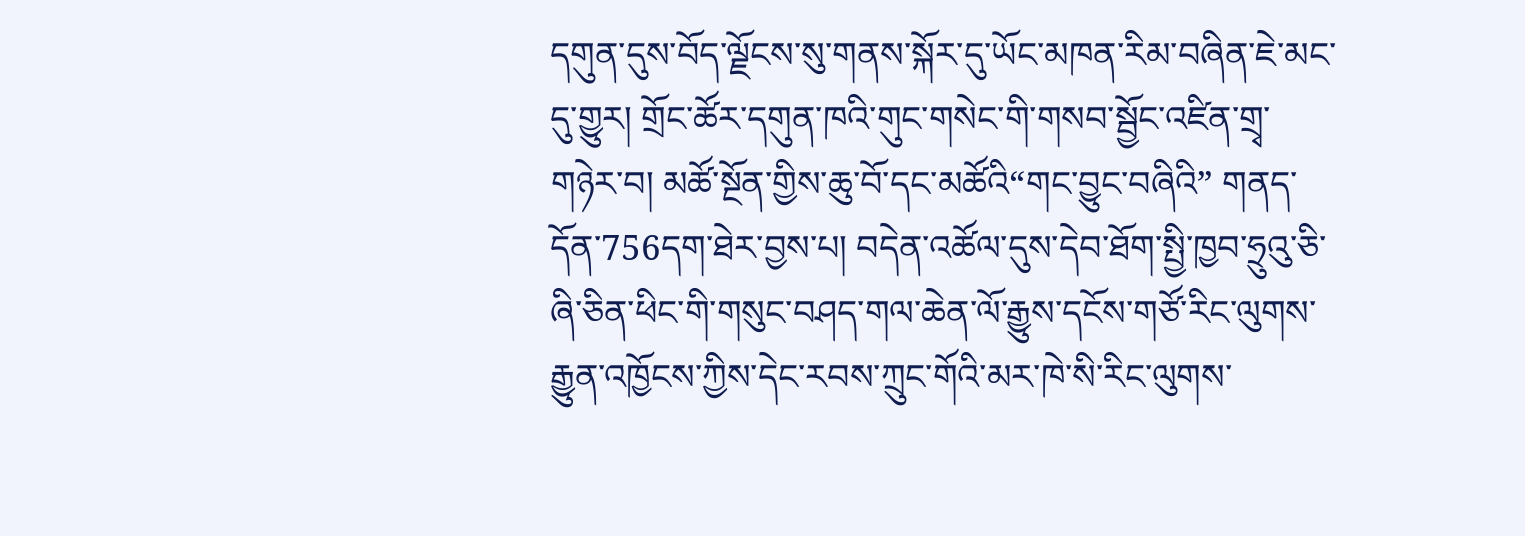དགུན་དུས་བོད་ལྗོངས་སུ་གནས་སྐོར་དུ་ཡོང་མཁན་རིམ་བཞིན་ཇེ་མང་དུ་གྱུར། གྲོང་ཚོར་དགུན་ཁའི་གུང་གསེང་གི་གསབ་སྦྱོང་འཛིན་གྲྭ་གཉེར་བ། མཚོ་སྔོན་གྱིས་ཆུ་བོ་དང་མཚོའི“གང་བྱུང་བཞིའི” གནད་དོན་756དག་ཐེར་བྱས་པ། བདེན་འཚོལ་དུས་དེབ་ཐོག་སྤྱི་ཁྱབ་ཧྲུའུ་ཅི་ཞི་ཅིན་ཕིང་གི་གསུང་བཤད་གལ་ཆེན་ལོ་རྒྱུས་དངོས་གཙོ་རིང་ལུགས་རྒྱུན་འཁྱོངས་ཀྱིས་དེང་རབས་ཀྲུང་གོའི་མར་ཁེ་སི་རིང་ལུགས་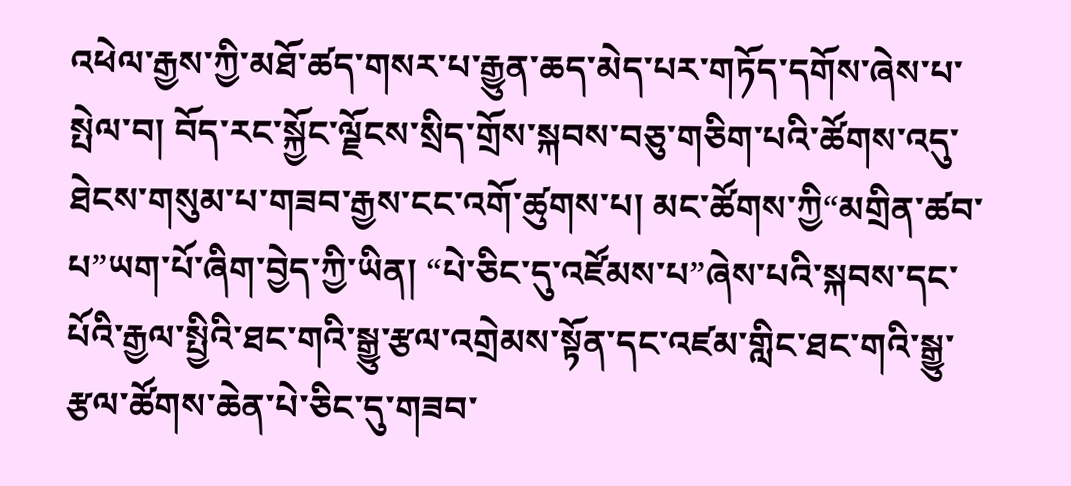འཕེལ་རྒྱས་ཀྱི་མཐོ་ཚད་གསར་པ་རྒྱུན་ཆད་མེད་པར་གཏོད་དགོས་ཞེས་པ་སྤེལ་བ། བོད་རང་སྐྱོང་ལྗོངས་སྲིད་གྲོས་སྐབས་བཅུ་གཅིག་པའི་ཚོགས་འདུ་ཐེངས་གསུམ་པ་གཟབ་རྒྱས་ངང་འགོ་ཚུགས་པ། མང་ཚོགས་ཀྱི“མགྲིན་ཚབ་པ”ཡག་པོ་ཞིག་བྱེད་ཀྱི་ཡིན། “པེ་ཅིང་དུ་འཛོམས་པ”ཞེས་པའི་སྐབས་དང་པོའི་རྒྱལ་སྤྱིའི་ཐང་གའི་སྒྱུ་རྩལ་འགྲེམས་སྟོན་དང་འཛམ་གླིང་ཐང་གའི་སྒྱུ་རྩལ་ཚོགས་ཆེན་པེ་ཅིང་དུ་གཟབ་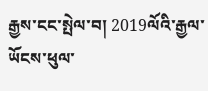རྒྱས་ངང་སྤེལ་བ། 2019ལོའི་རྒྱལ་ཡོངས་ཕུལ་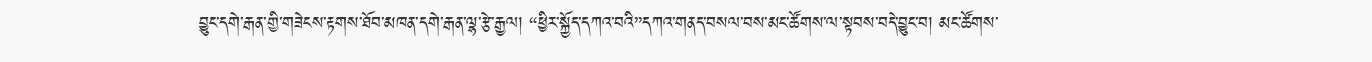བྱུང་དགེ་རྒན་གྱི་གཟེངས་རྟགས་ཐོབ་མཁན་དགེ་རྒན་ལྷ་རྩེ་རྒྱལ། “ཕྱིར་སྐྱོད་དཀའ་བའི”དཀའ་གནད་བསལ་བས་མང་ཚོགས་ལ་སྟབས་བདེ་བྱུང་བ། མང་ཚོགས་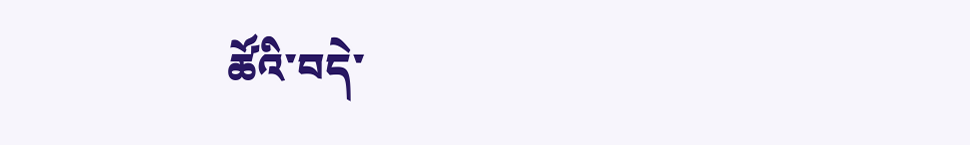ཚོའི་བདེ་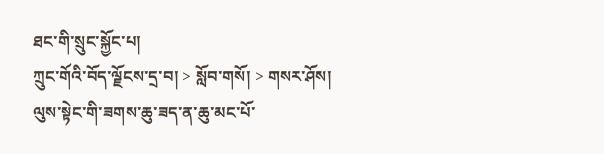ཐང་གི་སྲུང་སྐྱོང་པ།
ཀྲུང་གོའི་བོད་ལྗོངས་དྲ་བ། > སློབ་གསོ། > གསར་ཤོས།
ལུས་སྟེང་གི་ཟགས་ཆུ་ཟད་ན་ཆུ་མང་པོ་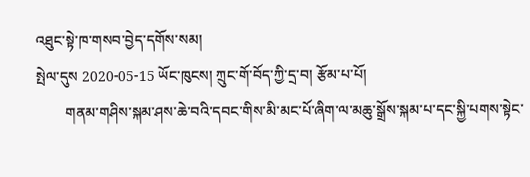འཐུང་སྟེ་ཁ་གསབ་བྱེད་དགོས་སམ།
སྤེལ་དུས 2020-05-15 ཡོང་ཁུངས། ཀྲུང་གོ་བོད་ཀྱི་དྲ་བ། རྩོམ་པ་པོ།
        གནམ་གཤིས་སྐམ་ཤས་ཆེ་བའི་དབང་གིས་མི་མང་པོ་ཞིག་ལ་མཆུ་སྒྲོས་སྐམ་པ་དང་སྐྱི་པགས་སྟེང་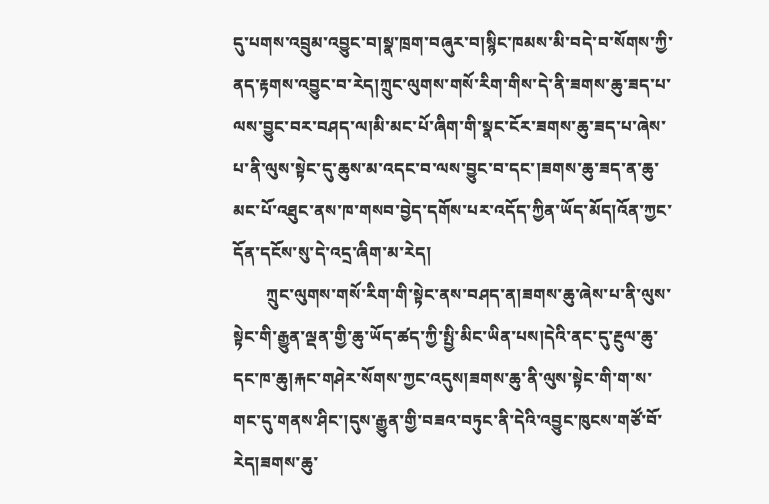དུ་པགས་འབྲུམ་འབྱུང་བ།སྣ་ཁྲག་བཞུར་བ།སྙིང་ཁམས་མི་བདེ་བ་སོགས་ཀྱི་ནད་རྟགས་འབྱུང་བ་རེད།ཀྲུང་ལུགས་གསོ་རིག་གིས་དེ་ནི་ཟགས་ཆུ་ཟད་པ་ལས་བྱུང་བར་བཤད་ལ།མི་མང་པོ་ཞིག་གི་སྣང་ངོར་ཟགས་ཆུ་ཟད་པ་ཞེས་པ་ནི་ལུས་སྟེང་དུ་ཆུས་མ་འདང་བ་ལས་བྱུང་བ་དང་།ཟགས་ཆུ་ཟད་ན་ཆུ་མང་པོ་འཐུང་ནས་ཁ་གསབ་བྱེད་དགོས་པར་འདོད་ཀྱིན་ཡོད་མོད།འོན་ཀྱང་དོན་དངོས་སུ་དེ་འདྲ་ཞིག་མ་རེད།
        ཀྲུང་ལུགས་གསོ་རིག་གི་སྟེང་ནས་བཤད་ན།ཟགས་ཆུ་ཞེས་པ་ནི་ལུས་སྟེང་གི་རྒྱུན་ལྡན་གྱི་ཆུ་ཡོད་ཚད་ཀྱི་སྤྱི་མིང་ཡིན་པས།དེའི་ནང་དུ་རྔུལ་ཆུ་དང་ཁ་ཆུ།རྐང་གཤེར་སོགས་ཀྱང་འདུས།ཟགས་ཆུ་ནི་ལུས་སྟེང་གི་ག་ས་གང་དུ་གནས་ཤིང་།དུས་རྒྱུན་གྱི་བཟའ་བཏུང་ནི་དེའི་འབྱུང་ཁུངས་གཙོ་བོ་རེད།ཟགས་ཆུ་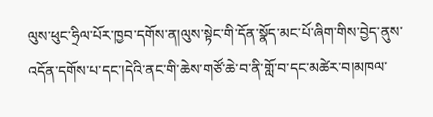ལུས་ཕུང་ཧྲིལ་པོར་ཁྱབ་དགོས་ན།ལུས་སྟེང་གི་དོན་སྣོད་མང་པོ་ཞིག་གིས་བྱེད་ནུས་འདོན་དགོས་པ་དང་།དེའི་ནང་གི་ཆེས་གཙོ་ཆེ་བ་ནི་གློ་བ་དང་མཚེར་བ།མཁལ་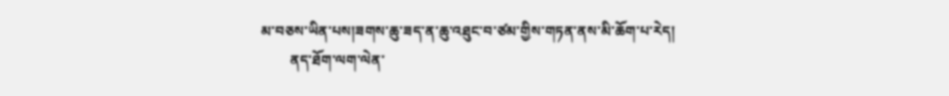མ་བཅས་ཡིན་པས།ཟགས་ཆུ་ཟད་ན་ཆུ་འཐུང་བ་ཙམ་གྱིས་གཏན་ནས་མི་ཆོག་པ་རེད།
        ནད་ཐོག་ལག་ལེན་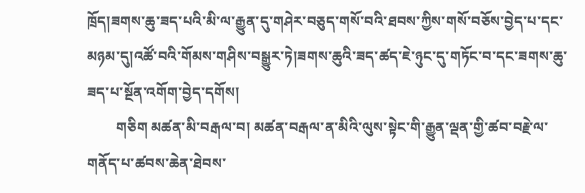ཁྲོད།ཟགས་ཆུ་ཟད་པའི་མི་ལ་རྒྱུན་དུ་གཤེར་བཅུད་གསོ་བའི་ཐབས་ཀྱིས་གསོ་བཅོས་བྱེད་པ་དང་མཉམ་དུ།འཚོ་བའི་གོམས་གཤིས་བསྒྱུར་ཏེ།ཟགས་ཆུའི་ཟད་ཚད་ཇེ་ཉུང་དུ་གཏོང་བ་དང་ཟགས་ཆུ་ཟད་པ་སྔོན་འགོག་བྱེད་དགོས།
        གཅིག མཚན་མི་བརྒལ་བ། མཚན་བརྒལ་ན་མིའི་ལུས་སྟེང་གི་རྒྱུན་ལྡན་གྱི་ཚབ་བརྗེ་ལ་གནོད་པ་ཚབས་ཆེན་ཐེབས་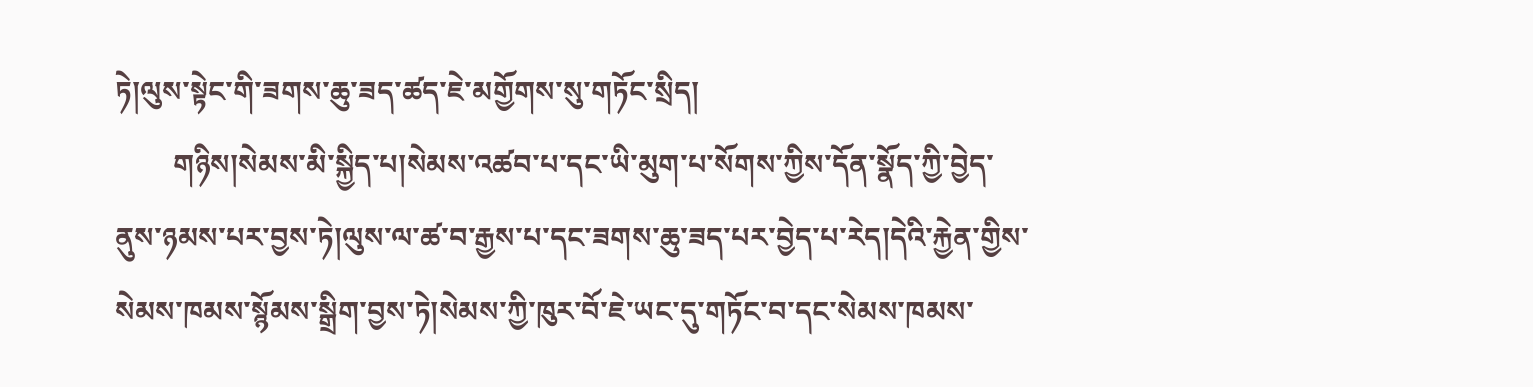ཏེ།ལུས་སྟེང་གི་ཟགས་ཆུ་ཟད་ཚད་ཇེ་མགྱོགས་སུ་གཏོང་སྲིད།
        གཉིས།སེམས་མི་སྐྱིད་པ།སེམས་འཚབ་པ་དང་ཡི་མུག་པ་སོགས་ཀྱིས་དོན་སྣོད་ཀྱི་བྱེད་ནུས་ཉམས་པར་བྱས་ཏེ།ལུས་ལ་ཚ་བ་རྒྱས་པ་དང་ཟགས་ཆུ་ཟད་པར་བྱེད་པ་རེད།དེའི་རྐྱེན་གྱིས་སེམས་ཁམས་སྙོམས་སྒྲིག་བྱས་ཏེ།སེམས་ཀྱི་ཁུར་བོ་ཇེ་ཡང་དུ་གཏོང་བ་དང་སེམས་ཁམས་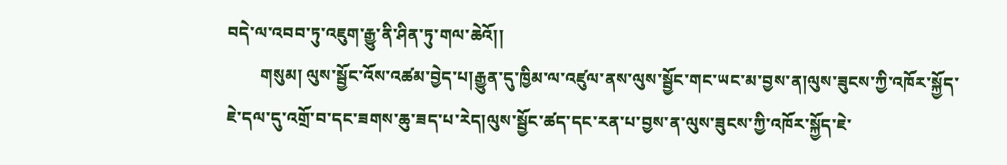བདེ་ལ་འབབ་ཏུ་འཇུག་རྒྱུ་ནི་ཤིན་ཏུ་གལ་ཆེའོ།།
        གསུམ། ལུས་སྦྱོང་འོས་འཚམ་བྱེད་པ།རྒྱུན་དུ་ཁྱིམ་ལ་འཛུལ་ནས་ལུས་སྦྱོང་གང་ཡང་མ་བྱས་ན།ལུས་ཟུངས་ཀྱི་འཁོར་སྐྱོད་ཇེ་དལ་དུ་འགྲོ་བ་དང་ཟགས་ཆུ་ཟད་པ་རེད།ལུས་སྦྱོང་ཚད་དང་རན་པ་བྱས་ན་ལུས་ཟུངས་ཀྱི་འཁོར་སྐྱོད་ཇེ་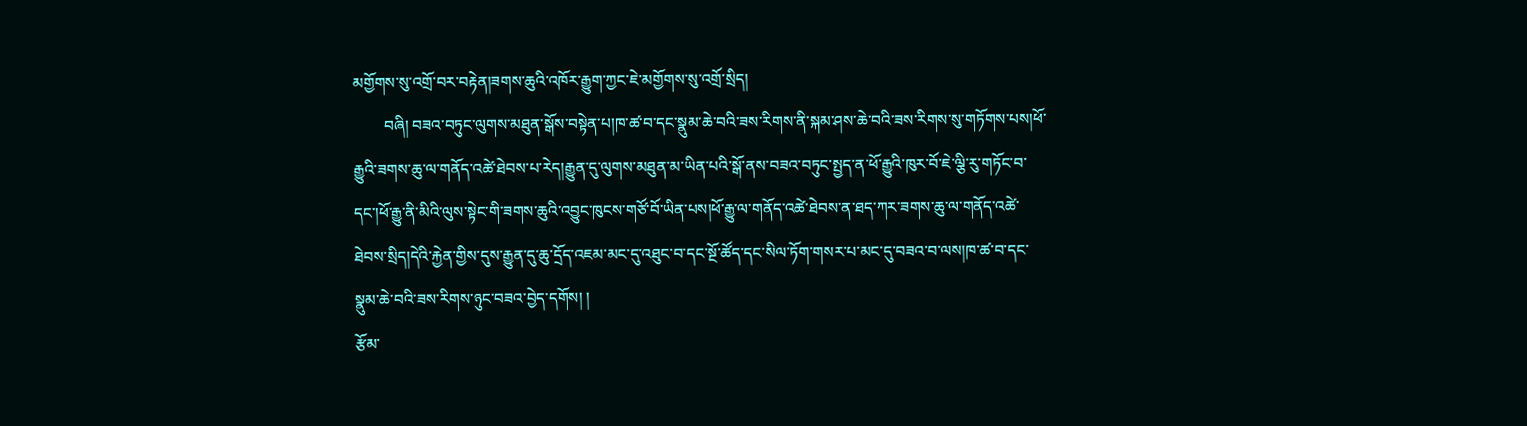མགྱོགས་སུ་འགྲོ་བར་བརྟེན།ཟགས་ཆུའི་འཁོར་རྒྱུག་ཀྱང་ཇེ་མགྱོགས་སུ་འགྲོ་སྲིད།
        བཞི། བཟའ་བཏུང་ལུགས་མཐུན་སྒོས་བསྟེན་པ།ཁ་ཚ་བ་དང་སྣུམ་ཆེ་བའི་ཟས་རིགས་ནི་སྐམ་ཤས་ཆེ་བའི་ཟས་རིགས་སུ་གཏོགས་པས།ཕོ་རྒྱུའི་ཟགས་ཆུ་ལ་གནོད་འཚེ་ཐེབས་པ་རེད།རྒྱུན་དུ་ལུགས་མཐུན་མ་ཡིན་པའི་སྒོ་ནས་བཟའ་བཏུང་སྤྱད་ན་ཕོ་རྒྱུའི་ཁུར་བོ་ཇེ་ལྕི་རུ་གཏོང་བ་དང་།ཕོ་རྒྱུ་ནི་མིའི་ལུས་སྟེང་གི་ཟགས་ཆུའི་འབྱུང་ཁུངས་གཙོ་བོ་ཡིན་པས།ཕོ་རྒྱུ་ལ་གནོད་འཚེ་ཐེབས་ན་ཐད་ཀར་ཟགས་ཆུ་ལ་གནོད་འཚེ་ཐེབས་སྲིད།དེའི་རྐྱེན་གྱིས་དུས་རྒྱུན་དུ་ཆུ་དྲོད་འཇམ་མང་དུ་འཐུང་བ་དང་སྔོ་ཚོད་དང་སིལ་ཏོག་གསར་པ་མང་དུ་བཟའ་བ་ལས།ཁ་ཚ་བ་དང་སྣུམ་ཆེ་བའི་ཟས་རིགས་ཉུང་བཟའ་བྱེད་དགོས། །
རྩོམ་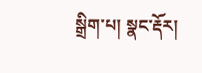སྒྲིག་པ། སྣང་རྡོར།